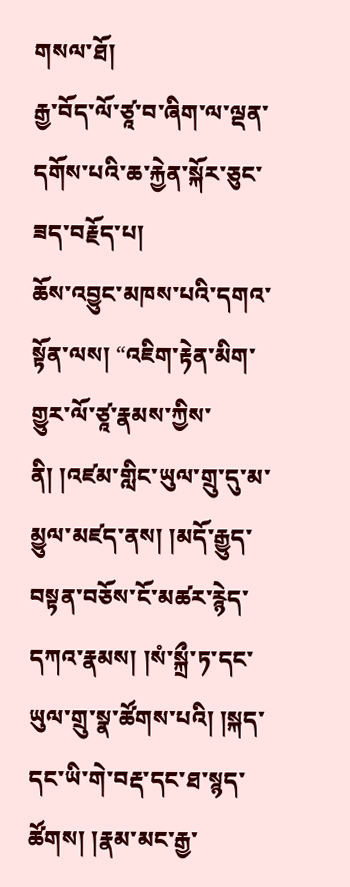གསལ་ཐོ།
རྒྱ་བོད་ལོ་ཙཱ་བ་ཞིག་ལ་ལྡན་དགོས་པའི་ཆ་རྐྱེན་སྐོར་ཅུང་ཟད་བརྗོད་པ།
ཆོས་འབྱུང་མཁས་པའི་དགའ་སྟོན་ལས། “འཇིག་རྟེན་མིག་གྱུར་ལོ་ཙཱ་རྣམས་ཀྱིས་ནི། །འཛམ་གླིང་ཡུལ་གྲུ་དུ་མ་མྱུལ་མཛད་ནས། །མདོ་རྒྱུད་བསྟན་བཅོས་ངོ་མཚར་རྙེད་དཀའ་རྣམས། །སཾ་སྐྲྀ་ཏ་དང་ཡུལ་གྲུ་སྣ་ཚོགས་པའི། །སྐད་དང་ཡི་གེ་བརྡ་དང་ཐ་སྙད་ཚོགས། །རྣམ་མང་རྒྱ་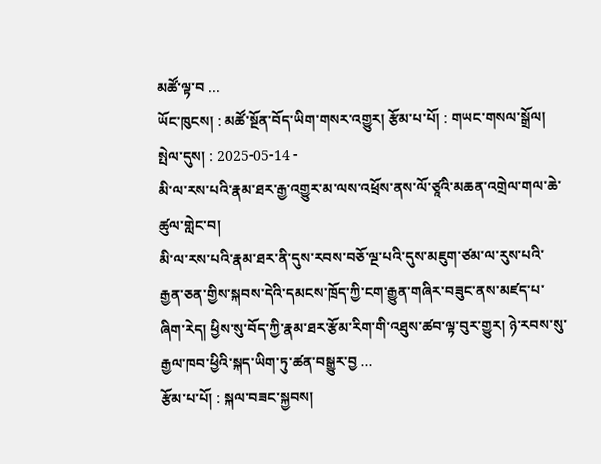མཚོ་ལྟ་བ ...
ཡོང་ཁུངས། : མཚོ་སྔོན་བོད་ཡིག་གསར་འགྱུར། རྩོམ་པ་པོ། : གཡང་གསལ་སྒྲོལ། སྤེལ་དུས། : 2025-05-14 -
མི་ལ་རས་པའི་རྣམ་ཐར་རྒྱ་འགྱུར་མ་ལས་འཕྲོས་ནས་ལོ་ཙཱའི་མཆན་འགྲེལ་གལ་ཆེ་ཚུལ་གླེང་བ།
མི་ལ་རས་པའི་རྣམ་ཐར་ནི་དུས་རབས་བཅོ་ལྔ་པའི་དུས་མཇུག་ཙམ་ལ་རུས་པའི་རྒྱན་ཅན་གྱིས་སྐབས་དེའི་དམངས་ཁྲོད་ཀྱི་ངག་རྒྱུན་གཞིར་བཟུང་ནས་མཛད་པ་ཞིག་རེད། ཕྱིས་སུ་བོད་ཀྱི་རྣམ་ཐར་རྩོམ་རིག་གི་འཐུས་ཚབ་ལྟ་བུར་གྱུར། ཉེ་རབས་སུ་རྒྱལ་ཁབ་ཕྱིའི་སྐད་ཡིག་ཏུ་ཚན་བསྒྱུར་བྱ ...
རྩོམ་པ་པོ། : སྐལ་བཟང་སྐྱབས།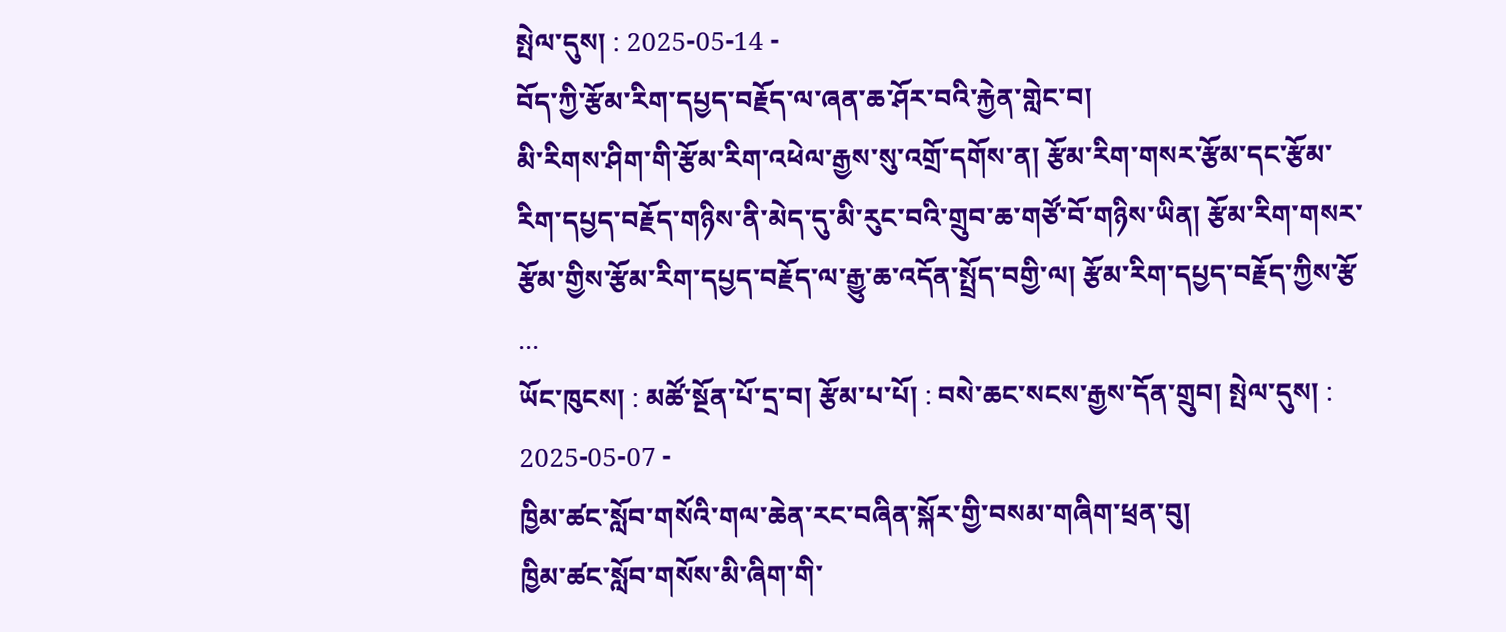སྤེལ་དུས། : 2025-05-14 -
བོད་ཀྱི་རྩོམ་རིག་དཔྱད་བརྗོད་ལ་ཞན་ཆ་ཤོར་བའི་རྐྱེན་གླེང་བ།
མི་རིགས་ཤིག་གི་རྩོམ་རིག་འཕེལ་རྒྱས་སུ་འགྲོ་དགོས་ན། རྩོམ་རིག་གསར་རྩོམ་དང་རྩོམ་རིག་དཔྱད་བརྗོད་གཉིས་ནི་མེད་དུ་མི་རུང་བའི་གྲུབ་ཆ་གཙོ་བོ་གཉིས་ཡིན། རྩོམ་རིག་གསར་རྩོམ་གྱིས་རྩོམ་རིག་དཔྱད་བརྗོད་ལ་རྒྱུ་ཆ་འདོན་སྤྲོད་བགྱི་ལ། རྩོམ་རིག་དཔྱད་བརྗོད་ཀྱིས་རྩོ ...
ཡོང་ཁུངས། : མཚོ་སྔོན་པོ་དྲ་བ། རྩོམ་པ་པོ། : བསེ་ཆང་སངས་རྒྱས་དོན་གྲུབ། སྤེལ་དུས། : 2025-05-07 -
ཁྱིམ་ཚང་སློབ་གསོའི་གལ་ཆེན་རང་བཞིན་སྐོར་གྱི་བསམ་གཞིག་ཕྲན་བུ།
ཁྱིམ་ཚང་སློབ་གསོས་མི་ཞིག་གི་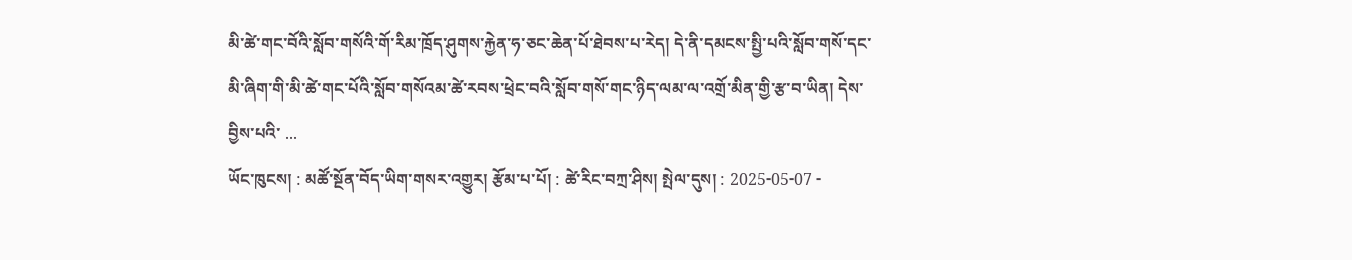མི་ཚེ་གང་བོའི་སློབ་གསོའི་གོ་རིམ་ཁྲོད་ཤུགས་རྐྱེན་ཧ་ཅང་ཆེན་པོ་ཐེབས་པ་རེད། དེ་ནི་དམངས་སྤྱི་པའི་སློབ་གསོ་དང་མི་ཞིག་གི་མི་ཚེ་གང་པོའི་སློབ་གསོའམ་ཚེ་རབས་ཕྲེང་བའི་སློབ་གསོ་གང་ཉིད་ལམ་ལ་འགྲོ་མིན་གྱི་རྩ་བ་ཡིན། དེས་བྱིས་པའི་ ...
ཡོང་ཁུངས། : མཚོ་སྔོན་བོད་ཡིག་གསར་འགྱུར། རྩོམ་པ་པོ། : ཚེ་རིང་བཀྲ་ཤིས། སྤེལ་དུས། : 2025-05-07 -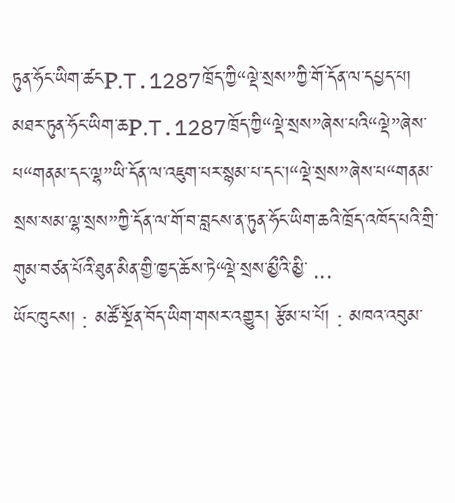ཏུན་ཧོང་ཡིག་ཚངP.T.1287ཁྲོད་ཀྱི“ལྡེ་སྲས”ཀྱི་གོ་དོན་ལ་དཔྱད་པ།
མཐར་ཏུན་ཧོང་ཡིག་ཆP.T.1287ཁྲོད་ཀྱི“ལྡེ་སྲས”ཞེས་པའི“ལྡེ”ཞེས་པ“གནམ་དང་ལྷ”ཡི་དོན་ལ་འཇུག་པར་སྙམ་པ་དང་།“ལྡེ་སྲས”ཞེས་པ“གནམ་སྲས་སམ་ལྷ་སྲས”ཀྱི་དོན་ལ་གོ་བ་བླངས་ན་ཏུན་ཧོང་ཡིག་ཆའི་ཁྲོད་འཁོད་པའི་གྲི་གུམ་བཙན་པོའི་ཐུན་མིན་གྱི་ཁྱད་ཆོས་ཏེ“ལྡེ་སྲས་མྱྀའི་མྱི་ ...
ཡོང་ཁུངས། : མཚོ་སྔོན་བོད་ཡིག་གསར་འགྱུར། རྩོམ་པ་པོ། : མཁའ་འབུམ་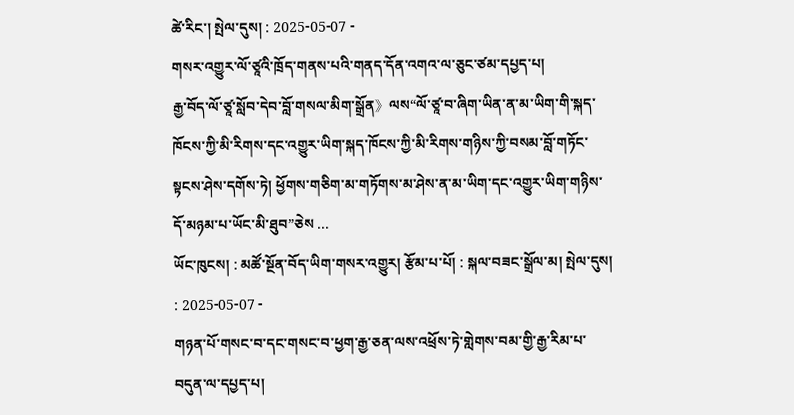ཚེ་རིང་། སྤེལ་དུས། : 2025-05-07 -
གསར་འགྱུར་ལོ་ཙཱའི་ཁྲོད་གནས་པའི་གནད་དོན་འགའ་ལ་ཅུང་ཙམ་དཔྱད་པ།
རྒྱ་བོད་ལོ་ཙཱ་སློབ་དེབ་བློ་གསལ་མིག་སྒྲོན》ལས“ལོ་ཙཱ་བ་ཞིག་ཡིན་ན་མ་ཡིག་གི་སྐད་ཁོངས་ཀྱི་མི་རིགས་དང་འགྱུར་ཡིག་སྐད་ཁོངས་ཀྱི་མི་རིགས་གཉིས་ཀྱི་བསམ་བློ་གཏོང་སྟངས་ཤེས་དགོས་ཏེ། ཕྱོགས་གཅིག་མ་གཏོགས་མ་ཤེས་ན་མ་ཡིག་དང་འགྱུར་ཡིག་གཉིས་དོ་མཉམ་པ་ཡོང་མི་ཐུབ”ཅེས ...
ཡོང་ཁུངས། : མཚོ་སྔོན་བོད་ཡིག་གསར་འགྱུར། རྩོམ་པ་པོ། : སྐལ་བཟང་སྒྲོལ་མ། སྤེལ་དུས། : 2025-05-07 -
གཉན་པོ་གསང་བ་དང་གསང་བ་ཕྱག་རྒྱ་ཅན་ལས་འཕྲོས་ཏེ་གླེགས་བམ་གྱི་རྒྱ་རིམ་པ་བདུན་ལ་དཔྱད་པ།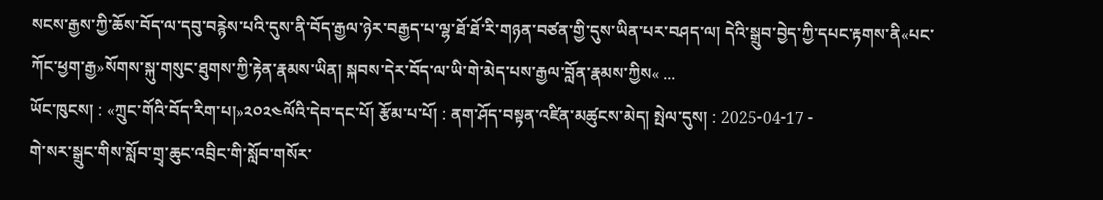སངས་རྒྱས་ཀྱི་ཆོས་བོད་ལ་དབུ་བརྙེས་པའི་དུས་ནི་བོད་རྒྱལ་ཉེར་བརྒྱད་པ་ལྷ་ཐོ་ཐོ་རི་གཉན་བཙན་གྱི་དུས་ཡིན་པར་བཤད་ལ། དེའི་སྒྲུབ་བྱེད་ཀྱི་དཔང་རྟགས་ནི«པང་ཀོང་ཕྱག་རྒྱ»སོགས་སྐུ་གསུང་ཐུགས་ཀྱི་རྟེན་རྣམས་ཡིན། སྐབས་དེར་བོད་ལ་ཡི་གེ་མེད་པས་རྒྱལ་བློན་རྣམས་ཀྱིས« ...
ཡོང་ཁུངས། : «ཀྲུང་གོའི་བོད་རིག་པ།»༢༠༢༤ལོའི་དེབ་དང་པོ། རྩོམ་པ་པོ། : ནག་ཤོད་བསྟན་འཛིན་མཚུངས་མེད། སྤེལ་དུས། : 2025-04-17 -
གེ་སར་སྒྲུང་གིས་སློབ་གྲྭ་ཆུང་འབྲིང་གི་སློབ་གསོར་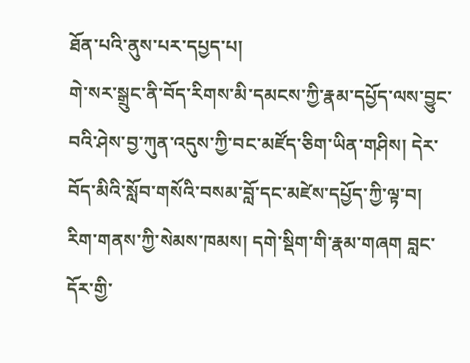ཐོན་པའི་ནུས་པར་དཔྱད་པ།
གེ་སར་སྒྲུང་ནི་བོད་རིགས་མི་དམངས་ཀྱི་རྣམ་དཔྱོད་ལས་བྱུང་བའི་ཤེས་བྱ་ཀུན་འདུས་ཀྱི་བང་མཛོད་ཅིག་ཡིན་གཤིས། དེར་བོད་མིའི་སློབ་གསོའི་བསམ་བློ་དང་མཛེས་དཔྱོད་ཀྱི་ལྟ་བ། རིག་གནས་ཀྱི་སེམས་ཁམས། དགེ་སྡིག་གི་རྣམ་གཞག བླང་དོར་གྱི་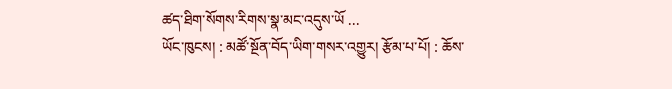ཚད་ཐིག་སོགས་རིགས་སྣ་མང་འདུས་ཡོ ...
ཡོང་ཁུངས། : མཚོ་སྔོན་བོད་ཡིག་གསར་འགྱུར། རྩོམ་པ་པོ། : ཆོས་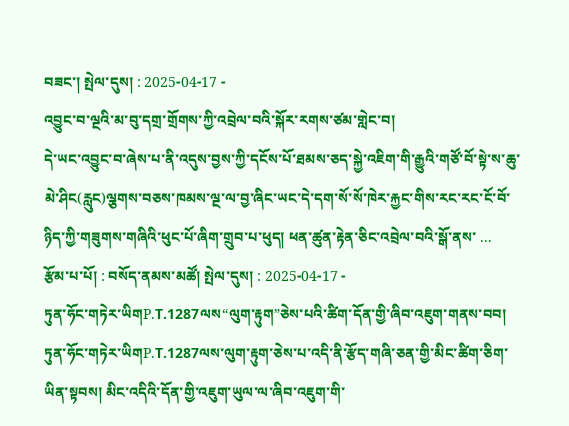བཟང་། སྤེལ་དུས། : 2025-04-17 -
འབྱུང་བ་ལྔའི་མ་བུ་དགྲ་གྲོགས་ཀྱི་འབྲེལ་བའི་སྐོར་རགས་ཙམ་གླེང་བ།
དེ་ཡང་འབྱུང་བ་ཞེས་པ་ནི་འདུས་བྱས་ཀྱི་དངོས་པོ་ཐམས་ཅད་སྐྱེ་འཇིག་གི་རྒྱུའི་གཙོ་བོ་སྟེ་ས་ཆུ་མེ་ཤིང(རླུང)ལྕགས་བཅས་ཁམས་ལྔ་ལ་བྱ་ཞིང་ཡང་དེ་དག་སོ་སོ་ཁེར་རྐྱང་གིས་རང་རང་ངོ་བོ་ཉིད་ཀྱི་གཟུགས་གཞིའི་ཕུང་པོ་ཞིག་གྲུབ་པ་ཕུད། ཕན་ཚུན་རྟེན་ཅིང་འབྲེལ་བའི་སྒོ་ནས་ ...
རྩོམ་པ་པོ། : བསོད་ནམས་མཚོ། སྤེལ་དུས། : 2025-04-17 -
ཏུན་ཧོང་གཏེར་ཡིགP.T.1287ལས“ལུག་རྟུག”ཅེས་པའི་ཚིག་དོན་གྱི་ཞིབ་འཇུག་གནས་བབ།
ཏུན་ཧོང་གཏེར་ཡིགP.T.1287ལས་ལུག་རྟུག་ཅེས་པ་འདི་ནི་རྩོད་གཞི་ཅན་གྱི་མིང་ཚིག་ཅིག་ཡིན་སྟབས། མིང་འདིའི་དོན་གྱི་འཇུག་ཡུལ་ལ་ཞིབ་འཇུག་གི་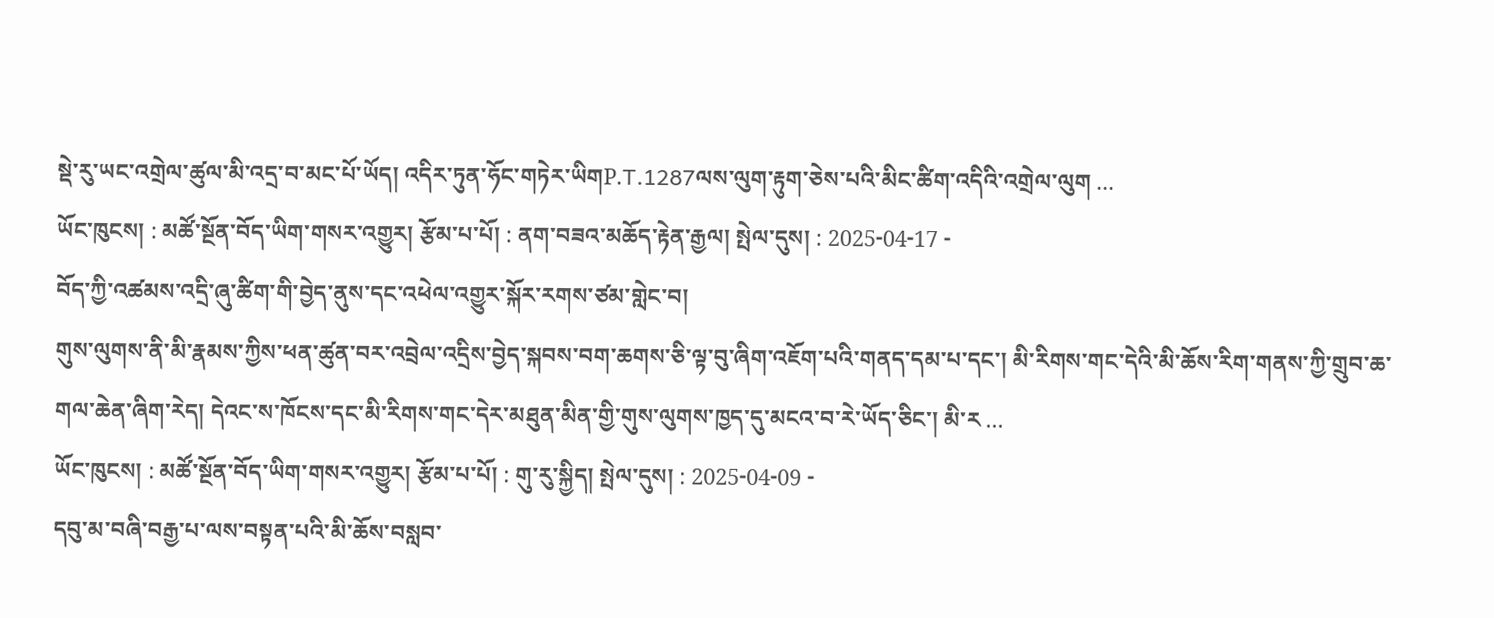སྡེ་རུ་ཡང་འགྲེལ་ཚུལ་མི་འདྲ་བ་མང་པོ་ཡོད། འདིར་ཏུན་ཧོང་གཏེར་ཡིགP.T.1287ལས་ལུག་རྟུག་ཅེས་པའི་མིང་ཚིག་འདིའི་འགྲེལ་ལུག ...
ཡོང་ཁུངས། : མཚོ་སྔོན་བོད་ཡིག་གསར་འགྱུར། རྩོམ་པ་པོ། : ནག་བཟའ་མཆོད་རྟེན་རྒྱལ། སྤེལ་དུས། : 2025-04-17 -
བོད་ཀྱི་འཚམས་འདྲི་ཞུ་ཚིག་གི་བྱེད་ནུས་དང་འཕེལ་འགྱུར་སྐོར་རགས་ཙམ་གླེང་བ།
གུས་ལུགས་ནི་མི་རྣམས་ཀྱིས་ཕན་ཚུན་བར་འབྲེལ་འདྲིས་བྱེད་སྐབས་བག་ཆགས་ཅི་ལྟ་བུ་ཞིག་འཇོག་པའི་གནད་དམ་པ་དང་། མི་རིགས་གང་དེའི་མི་ཆོས་རིག་གནས་ཀྱི་གྲུབ་ཆ་གལ་ཆེན་ཞིག་རེད། དེའང་ས་ཁོངས་དང་མི་རིགས་གང་དེར་མཐུན་མིན་གྱི་གུས་ལུགས་ཁྱད་དུ་མངའ་བ་རེ་ཡོད་ཅིང་། མི་ར ...
ཡོང་ཁུངས། : མཚོ་སྔོན་བོད་ཡིག་གསར་འགྱུར། རྩོམ་པ་པོ། : གུ་རུ་སྐྱིད། སྤེལ་དུས། : 2025-04-09 -
དབུ་མ་བཞི་བརྒྱ་པ་ལས་བསྟན་པའི་མི་ཆོས་བསླབ་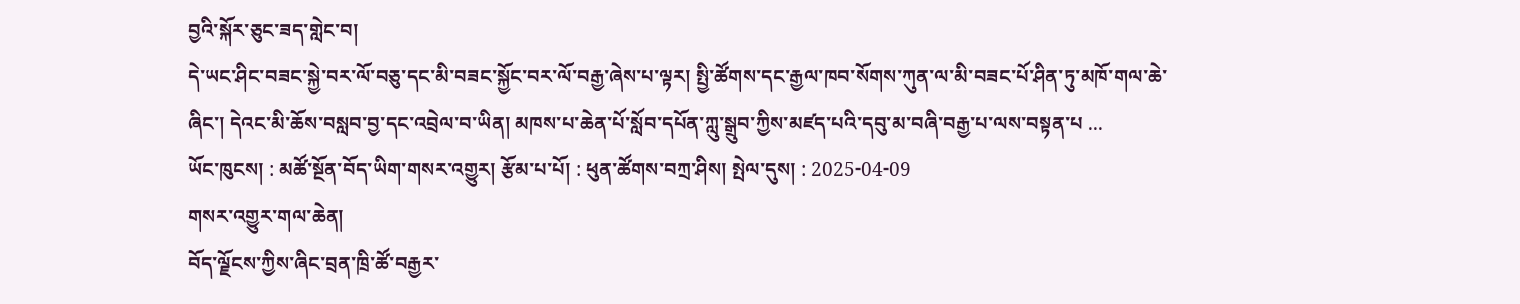བྱའི་སྐོར་ཅུང་ཟད་གླེང་བ།
དེ་ཡང་ཤིང་བཟང་སྐྱེ་བར་ལོ་བཅུ་དང་མི་བཟང་སྐྱོང་བར་ལོ་བརྒྱ་ཞེས་པ་ལྟར། སྤྱི་ཚོགས་དང་རྒྱལ་ཁབ་སོགས་ཀུན་ལ་མི་བཟང་པོ་ཤིན་ཏུ་མཁོ་གལ་ཆེ་ཞིང་། དེའང་མི་ཆོས་བསླབ་བྱ་དང་འབྲེལ་བ་ཡིན། མཁས་པ་ཆེན་པོ་སློབ་དཔོན་ཀླུ་སྒྲུབ་ཀྱིས་མཛད་པའི་དབུ་མ་བཞི་བརྒྱ་པ་ལས་བསྟན་པ ...
ཡོང་ཁུངས། : མཚོ་སྔོན་བོད་ཡིག་གསར་འགྱུར། རྩོམ་པ་པོ། : ཕུན་ཚོགས་བཀྲ་ཤིས། སྤེལ་དུས། : 2025-04-09
གསར་འགྱུར་གལ་ཆེན།
བོད་ལྗོངས་ཀྱིས་ཞིང་བྲན་ཁྲི་ཚོ་བརྒྱར་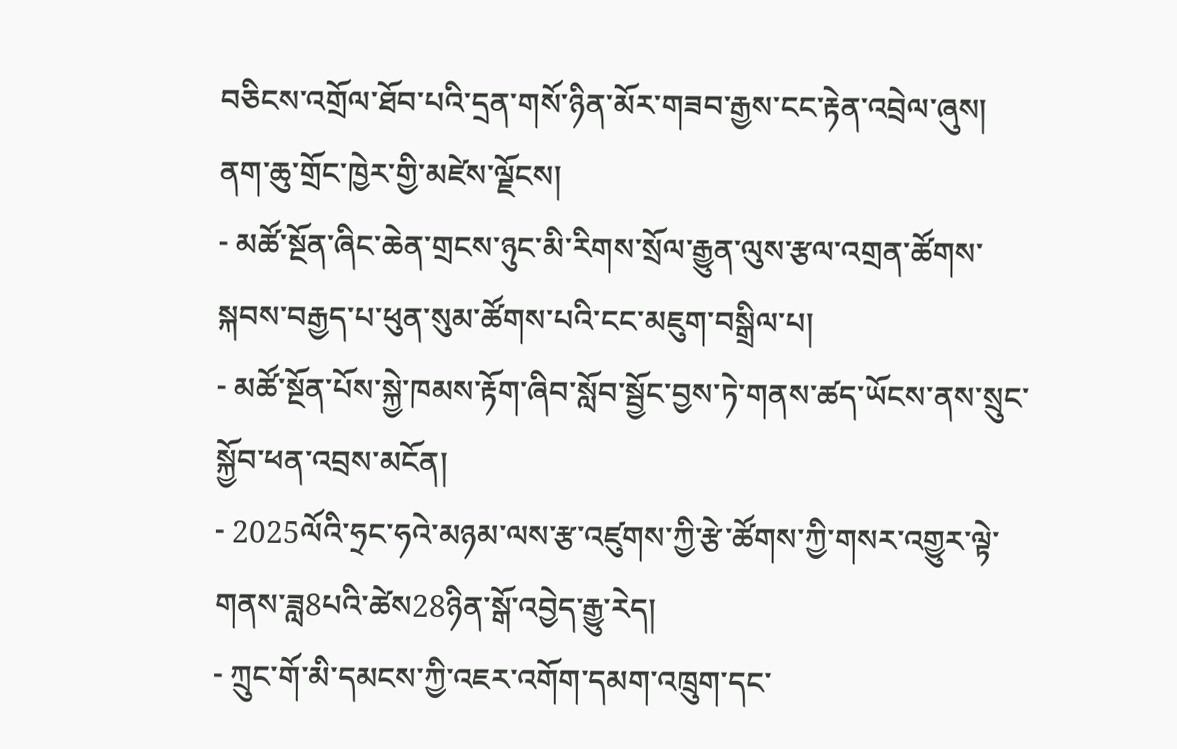བཅིངས་འགྲོལ་ཐོབ་པའི་དྲན་གསོ་ཉིན་མོར་གཟབ་རྒྱས་ངང་རྟེན་འབྲེལ་ཞུས།
ནག་ཆུ་གྲོང་ཁྱེར་གྱི་མཛེས་ལྗོངས།
- མཚོ་སྔོན་ཞིང་ཆེན་གྲངས་ཉུང་མི་རིགས་སྲོལ་རྒྱུན་ལུས་རྩལ་འགྲན་ཚོགས་སྐབས་བརྒྱད་པ་ཕུན་སུམ་ཚོགས་པའི་ངང་མཇུག་བསྒྲིལ་པ།
- མཚོ་སྔོན་པོས་སྐྱེ་ཁམས་རྟོག་ཞིབ་སློབ་སྦྱོང་བྱས་ཏེ་གནས་ཚད་ཡོངས་ནས་སྲུང་སྐྱོབ་ཕན་འབྲས་མངོན།
- 2025ལོའི་ཧྲང་ཧའེ་མཉམ་ལས་རྩ་འཛུགས་ཀྱི་རྩེ་ཚོགས་ཀྱི་གསར་འགྱུར་ལྟེ་གནས་ཟླ8པའི་ཚེས28ཉིན་སྒོ་འབྱེད་རྒྱུ་རེད།
- ཀྲུང་གོ་མི་དམངས་ཀྱི་འཇར་འགོག་དམག་འཁྲུག་དང་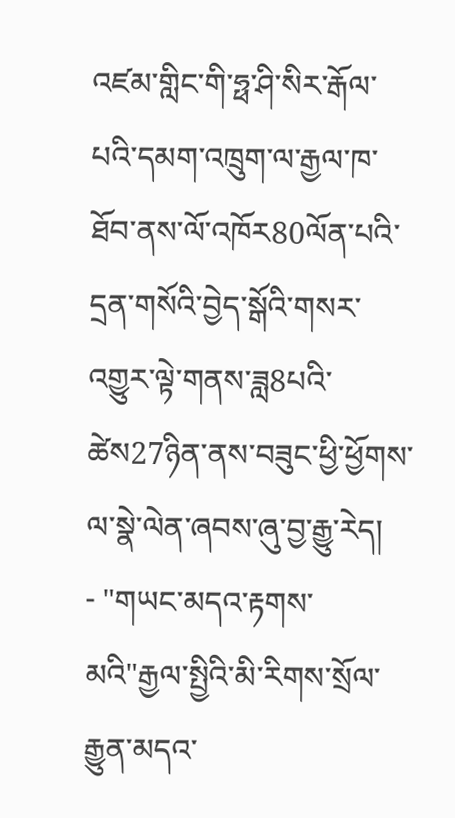འཛམ་གླིང་གི་ཧྥ་ཤི་སིར་རྒོལ་པའི་དམག་འཁྲུག་ལ་རྒྱལ་ཁ་ཐོབ་ནས་ལོ་འཁོར80ལོན་པའི་དྲན་གསོའི་བྱེད་སྒོའི་གསར་འགྱུར་ལྟེ་གནས་ཟླ8པའི་ཚེས27ཉིན་ནས་བཟུང་ཕྱི་ཕྱོགས་ལ་སྣེ་ལེན་ཞབས་ཞུ་བྱ་རྒྱུ་རེད།
- "གཡང་མདའ་རྟགས་མའི"རྒྱལ་སྤྱིའི་མི་རིགས་སྲོལ་རྒྱུན་མདའ་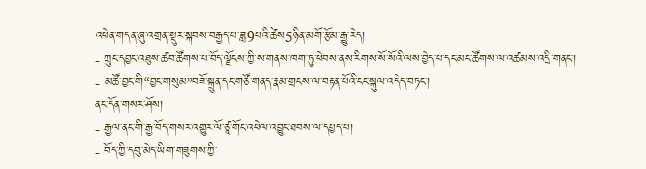འཕེན་གདན་ཞུ་འགྲན་སྡུར་སྐབས་བརྒྱད་པ་ཟླ9པའི་ཚེས5ཉིན་མགོ་རྩོམ་རྒྱུ་རེད།
- ཀྲུང་དབྱང་འཐུས་ཚབ་ཚོགས་པ་བོད་ལྗོངས་ཀྱི་ས་གནས་ཁག་ཏུ་ཕེབས་ནས་རིགས་སོ་སོའི་ལས་བྱེད་པ་དང་མང་ཚོགས་ལ་འཚམས་འདྲི་གནང་།
- མཚོ་བྱང་གི“བྱང་གསུམ”བཟོ་སྐྲུན་དང་གཙོ་གནད་རྣམ་གྲངས་ལ་བརྟན་པོའི་ངང་སྐུལ་འདེད་བཏང་།
ནང་དོན་གསར་ཤོས།
- རྒྱལ་ནང་གི་རྒྱ་བོད་གསར་འགྱུར་ལོ་ཙཱ་གོང་འཕེལ་འབྱུང་ཐབས་ལ་དཔྱད་པ།
- བོད་ཀྱི་དབུ་མེད་ཡིག་གཟུགས་ཀྱི་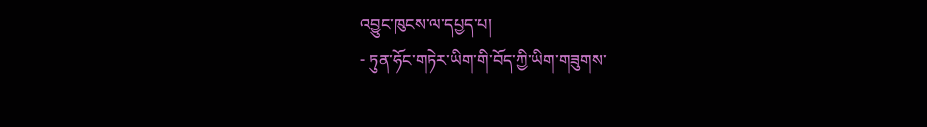འབྱུང་ཁུངས་ལ་དཔྱད་པ།
- ཏུན་ཧོང་གཏེར་ཡིག་གི་བོད་ཀྱི་ཡིག་གཟུགས་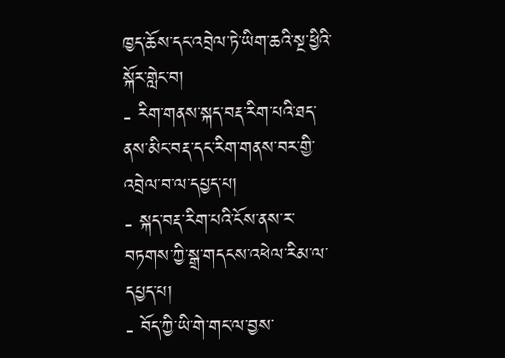ཁྱད་ཆོས་དང་འབྲེལ་ཏེ་ཡིག་ཆའི་སྔ་ཕྱིའི་སྐོར་གླེང་བ།
- རིག་གནས་སྐད་བརྡ་རིག་པའི་ཐད་ནས་མིང་བརྡ་དང་རིག་གནས་བར་གྱི་འབྲེལ་བ་ལ་དཔྱད་པ།
- སྐད་བརྡ་རིག་པའི་ངོས་ནས་ར་བཏགས་ཀྱི་སྒྲ་གདངས་འཕེལ་རིམ་ལ་དཔྱད་པ།
- བོད་ཀྱི་ཡི་གེ་གང་ལ་བྱས་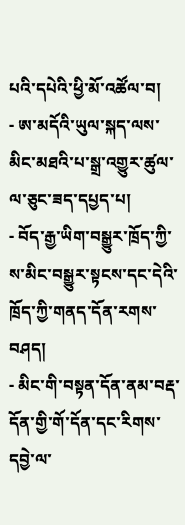པའི་དཔེའི་ཕྱི་མོ་འཚོལ་བ།
- ཨ་མདོའི་ཡུལ་སྐད་ལས་མིང་མཐའི་པ་སྒྲ་འགྱུར་ཚུལ་ལ་ཅུང་ཟད་དཔྱད་པ།
- བོད་རྒྱ་ཡིག་བསྒྱུར་ཁྲོད་ཀྱི་ས་མིང་བསྒྱུར་སྟངས་དང་དེའི་ཁྲོད་ཀྱི་གནད་དོན་རགས་བཤད།
- མིང་གི་བསྟན་དོན་ནམ་བརྡ་དོན་གྱི་གོ་དོན་དང་རིགས་དབྱེ་ལ་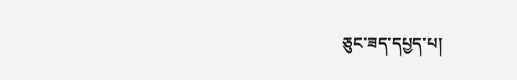ཅུང་ཟད་དཔྱད་པ།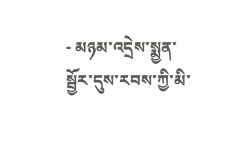- མཉམ་འདྲེས་སྨྱན་སྦྱོར་དུས་རབས་ཀྱི་མི་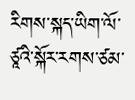རིགས་སྐད་ཡིག་ལོ་ཙཱའི་སྐོར་རགས་ཙམ་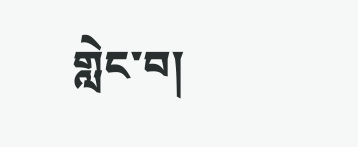གླེང་བ།